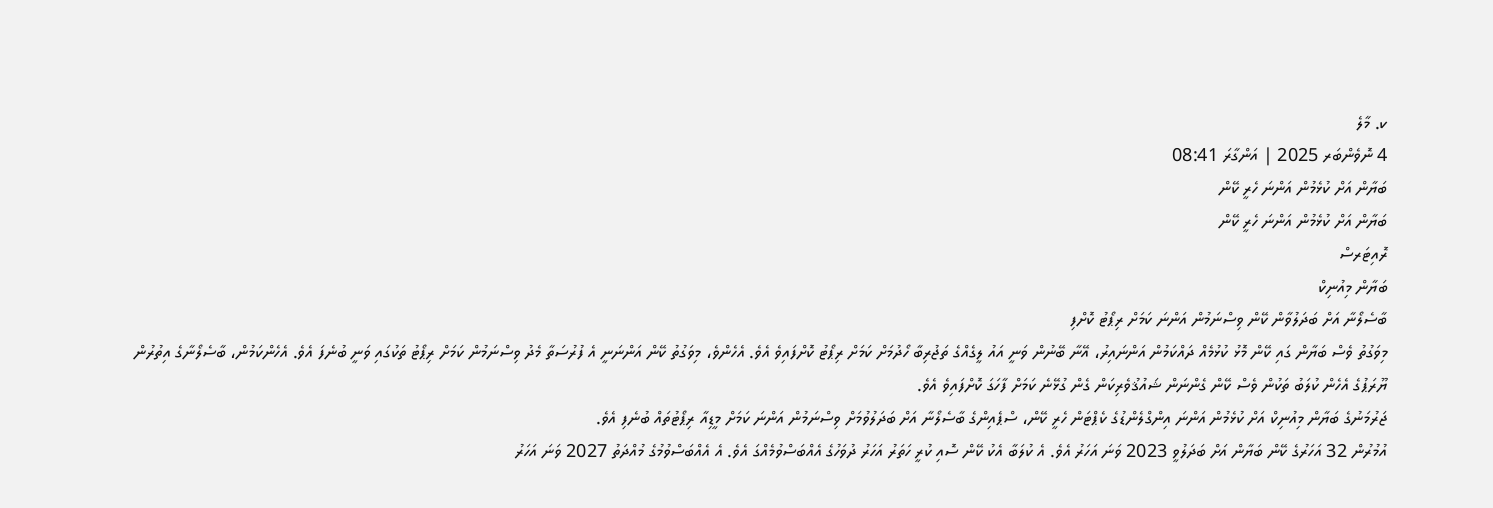ކ. މާލެ
4 ނޮވެންބަރ 2025 | އަންގާރަ 08:41
ބަޔާން އަށް ކުޅެމުން އަންނަ ހެރީ ކޭން
ބަޔާން އަށް ކުޅެމުން އަންނަ ހެރީ ކޭން
ރޮއިޓަރސް
ބަޔާން މިއުނިކް
ބާސެލޯނާ އަށް ބަދަލުވާން ކޭން ވިސްނަމުން އަންނަ ކަމަށް ރިޕޯޓު ކޮށްފި
މިވަގުތު ވެސް ބަޔާން ގައި ކޭން މޮޅު ކުޅުމެއް ދައްކަމުން އަންނައިރު، އޭނާ ބޭނުން ވަނީ އައު ލީގެއްގެ ތަޖުރިބާ ހޯދުމަށް ކަމަށް ރިޕޯޓު ކޮށްފައިވެ އެވެ. އެހެންވެ، މިވަގުތު ކޭން އަންނަނީ އެ ފުރުސަތާ މެދު ވިސްނަމުން ކަމަށް ރިޕޯޓު ތަކުގައި ވަނީ ބުނެފަ އެވެ. އެހެންކަމުން، ބާސެލޯނާގެ އިތުރުން ޔޫރަޕުގެ އެހެން ކުލަބު ތަކުން ވެސް ކޭން ގެންނަން ޝައުޤުވެރިކަން ގެން ގުޅޭނެ ކަމަށް ފާހަގަ ކޮށްފައިވެ އެވެ.
ޖަރުމަނުގެ ބަޔާން މިއުނިކް އަށް ކުޅެމުން އަންނަ އިންގްލެންޑުގެ ކެޕްޓަން ހެރީ ކޭން، ސްޕެއިންގެ ބާސެލޯނާ އަށް ބަދަލުވުމަށް ވިސްނަމުން އަންނަ ކަމަށް މީޑިއާ ރިޕޯޓުތައް ބުނެފި އެވެ.
އުމުރުން 32 އަހަރުގެ ކޭން ބަޔާން އަށް ބަދަލުވީ 2023 ވަނަ އަހަރު އެވެ. އެ ކުލަބާ އެކު ކޭން ސޮއި ކުރީ ހަތަރު އަހަރު ދުވަހުގެ އެއްބަސްވުމެއްގަ އެވެ. އެ އެއްބަސްވުމުގެ މުއްދަތު 2027 ވަނަ އަހަރު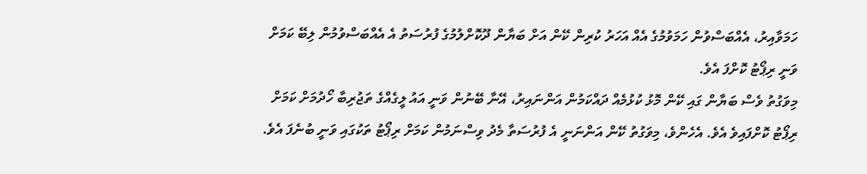ހަމަވާއިރު، އެއްބަސްވުން ހަމަވުމުގެ އެއް އަހަރު ކުރިން ކޭން އަށް ބަޔާން ދޫކޮށްލުމުގެ ފުރުސަތު އެ އެއްބަސްވުމުން ލިބޭ ކަމަށް ވަނީ ރިޕޯޓު ކޮށްފަ އެވެ.
މިވަގުތު ވެސް ބަޔާން ގައި ކޭން މޮޅު ކުޅުމެއް ދައްކަމުން އަންނައިރު، އޭނާ ބޭނުން ވަނީ އައު ލީގެއްގެ ތަޖުރިބާ ހޯދުމަށް ކަމަށް ރިޕޯޓު ކޮށްފައިވެ އެވެ. އެހެންވެ، މިވަގުތު ކޭން އަންނަނީ އެ ފުރުސަތާ މެދު ވިސްނަމުން ކަމަށް ރިޕޯޓު ތަކުގައި ވަނީ ބުނެފަ އެވެ.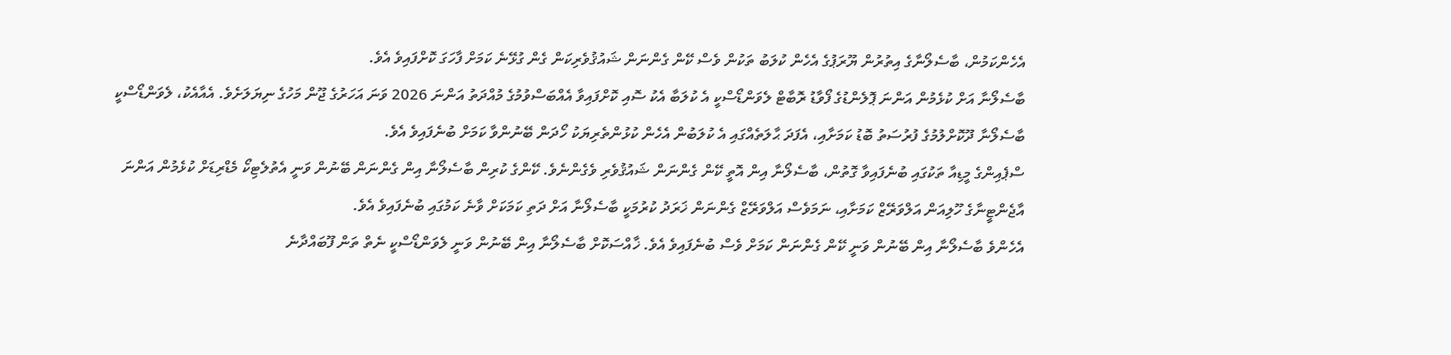އެހެންކަމުން، ބާސެލޯނާގެ އިތުރުން ޔޫރަޕުގެ އެހެން ކުލަބު ތަކުން ވެސް ކޭން ގެންނަން ޝައުޤުވެރިކަން ގެން ގުޅޭނެ ކަމަށް ފާހަގަ ކޮށްފައިވެ އެވެ.
ބާސެލޯނާ އަށް ކުޅެމުން އަންނަ ޕޮލެންޑުގެ ފޯވާޑު ރޮބާޓް ލެވަންޑޯސްކީ އެ ކުލަބާ އެކު ސޮއި ކޮށްފައިވާ އެއްބަސްވުމުގެ މުއްދަތު އަންނަ 2026 ވަނަ އަހަރުގެ ޖޫން މަހުގެ ނިޔަލަށެވެ. އެއާއެކު، ލެވަންޑޯސްކީ ބާސެލޯނާ ދޫކޮށްލުމުގެ ފުރުސަތު ބޮޑު ކަމަށާއި، އެފަދަ ޙާލަތެއްގައި އެ ކުލަބުން އެހެން ކުޅުންތެރިޔަކު ހޯދަން ބޭނުންވާ ކަމަށް ބުނެފައިވެ އެވެ.
ސްޕެއިންގެ މީޑިއާ ތަކުގައި ބުނެފައިވާ ގޮތުން، ބާސެލޯނާ އިން އޮތީ ކޭން ގެންނަން ޝައުޤުވެރި ވެގެންނެވެ. ކޭންގެ ކުރިން ބާސެލޯނާ އިން ގެންނަން ބޭނުން ވަނީ އެތުލެޓިކޯ މެޑްރިޑަށް ކުޅެމުން އަންނަ އާޖެންޓީނާގެ ހޫލިއަން އަލްވަރޭޒް ކަމަށާއި، ނަމަވެސް އަލްވަރޭޒް ގެންނަން ޚަރަދު ކުރުމަކީ ބާސެލޯނާ އަށް ދަތި ކަމަކަށް ވާނެ ކަމުގައި ބުނެފައިވެ އެވެ.
އެހެންވެ ބާސެލޯނާ އިން ބޭނުން ވަނީ ކޭން ގެންނަން ކަމަށް ވެސް ބުނެފައިވެ އެވެ. ޚާއްސަކޮށް ބާސެލޯނާ އިން ބޭނުން ވަނީ ލެވަންޑޯސްކީ ނެތް ތަން ފޫބައްދާނެ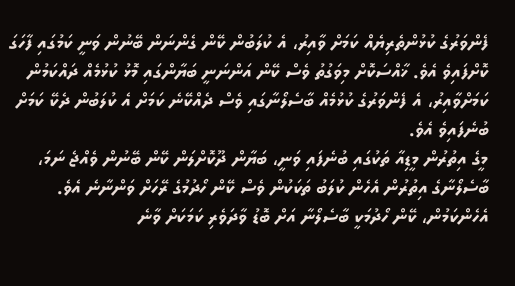ފެންވަރުގެ ކުޅުންތެރިޔެއް ކަމަށް ވާއިރު، އެ ކުލަބުން ކޭން ގެންނަން ބޭނުން ވަނީ ކަމުގައި ފާހަގަ ކޮށްފައިވެ އެވެ. ޚާއްސަކޮށް މިވަގުތު ވެސް ކޭން އަންނަނީ ބަޔާންގައި މޮޅު ކުޅުމެއް ދައްކަމުން ކަމަށްވާއިރު، އެ ފެންވަރުގެ ކުޅުމެއް ބާސެލޯނާގައި ވެސް ދެއްކޭނެ ކަމަށް އެ ކުލަބުން ދެކޭ ކަމަށް ބުނެފައިވެ އެވެ.
މީގެ އިތުރުން މީޑިއާ ތަކުގައި ބުނެފައި ވަނީ، ބަޔާން ދޫކޮށްލަން ކޭން ބޭނުން ވެއްޖެ ނަމަ، ބާސެލޯނާގެ އިތުރުން އެހެން ކުލަބު ތަކަކުން ވެސް ކޭން ހޯދުމުގެ ރޭހަށް ވަންނާނެ އެވެ. އެހެންކަމުން، ކޭން ހޯދުމަކީ ބާސެލޯނާ އަށް ބޮޑު ވާދަވެރި ކަމަކަށް ވާނެ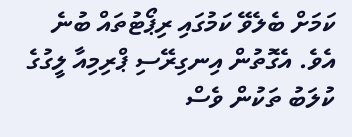ކަމަށް ބެލެވޭ ކަމުގައި ރިޕޯޓުތައް ބުނެ އެވެ. އެގޮތުން އިނގިރޭސި ޕްރިމިއާ ލީގުގެ ކުލަބު ތަކުން ވެސް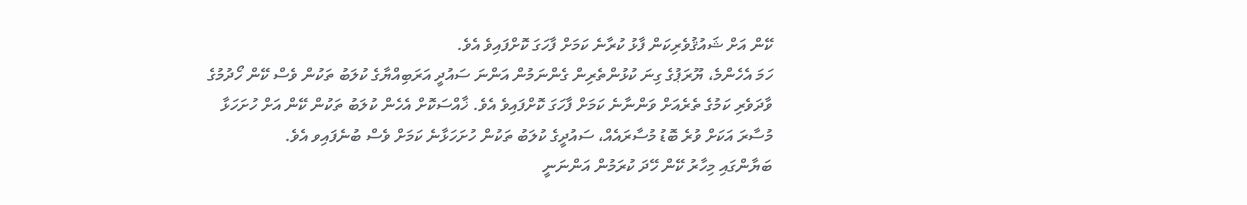ކޭން އަށް ޝައުޤުވެރިކަން ފާޅު ކުރާނެ ކަމަށް ފާހަގަ ކޮށްފައިވެ އެވެ.
ހަމަ އެހެންމެ، ޔޫރަޕުގެ ގިނަ ކުޅުންތެރިން ގެންނަމުން އަންނަ ސައުދީ އަރަބިއްޔާގެ ކުލަބު ތަކުން ވެސް ކޭން ހޯދުމުގެ ވާދަވެރި ކަމުގެ ތެރެއަށް ވަންނާނެ ކަމަށް ފާހަގަ ކޮށްފައިވެ އެވެ. ޚާއްސަކޮށް އެހެން ކުލަބު ތަކުން ކޭން އަށް ހުށަހަޅާ މުސާރަ އަކަށް ވުރެ ބޮޑު މުސާރައެއް، ސައުދީގެ ކުލަބު ތަކުން ހުށަހަޅާނެ ކަމަށް ވެސް ބުނެފައިވ އެވެ.
ބަޔާންގައި މިހާރު ކޭން ހޭދަ ކުރަމުން އަންނަނީ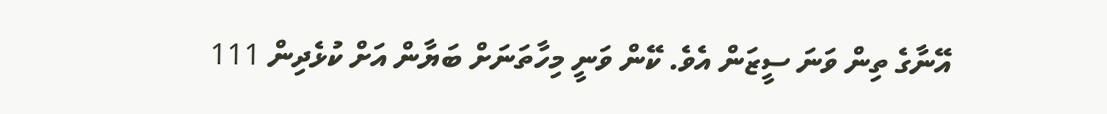އޭނާގެ ތިން ވަނަ ސީޒަން އެވެ. ކޭން ވަނީ މިހާތަނަށް ބަޔާން އަށް ކުޅެދިން 111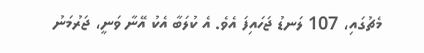މެޗުގައި، 107 ލަނޑު ޖަހައިފަ އެވެ. އެ ކުލަބާ އެކު އޭނާ ވަނީ، ޖަރުމަނު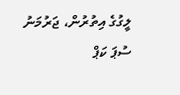ލީގުގެ އިތުރުން، ޖަރުމަނު ސުޕަ ކަޕް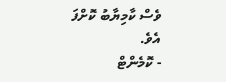ވެސް ކާމިޔާބު ކޮށްފަ އެވެ.
- ކޮމެންޓް